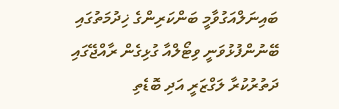ބައިނަލްއަގުވާމީ ބަންކަރިންގެ ޚިދުމަތުގައި ބޭނުންފުޅުވަނީ ވިޓޯލްއާ ގުޅިގެން ރާއްޖޭގައި ދަތުރުކުރާ ލަގްޒަރީ އަދި ބޮޑެތި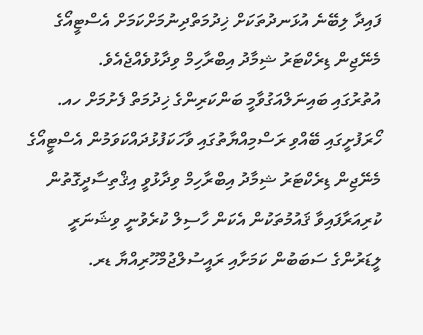ފައިދާ ލިބޭނެ އުޅަނދުތަކަށް ޚިދުމަތްދިނުމަށްކަމަށް އެސްޓީއޯގެ މެނޭޖިން ޑިރެކްޓަރު ޝިމާދު އިބްރާހިމް ވިދާޅުވެއްޖެއެވެ.
އުތުރުގައި ބައިނަލްއަގުވާމީ ބަންކަރިންގެ ޚިދުމަތް ފެށުމަށް ހއ. ހޯރަފުށީގައި ބޭއްވި ރަސްމިއްޔާތުގައި ވާހަކަފުޅުދައްކަވަމުން އެސްޓީއޯގެ މެނޭޖިން ޑިރެކްޓަރު ޝިމާދު އިބްރާހިމް ވިދާޅުވީ އިޤްތިސާދީގޮތުން ކުރިއަރާފައިވާ ޤައުމުތަކުން އެކަން ހާސިލް ކުރެވުނީ ވިޝަނަރީ ލީޑަރުންގެ ސަބަބުން ކަމަށާއި ރައީސުލްޖުމްހޫރިއްޔާ ޑރ.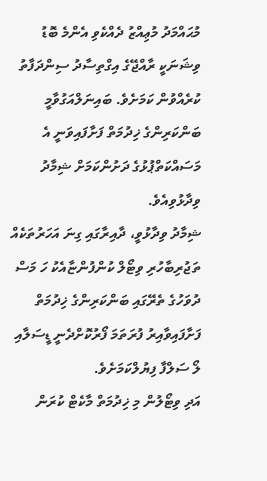މުޙައްމަދު މުޢިއްޒު ދެއްކެވި އެންމެ ބޮޑު ވިޝަނަކީ ރާއްޖޭގެ އިގްތިސާދު ސިންދަފާތު ކުރެއްވުން ކަމަށެވެ. ބައިނަލްއަގުވާމީ ބަންކަރިންގެ ޚިދުމަތް ފަށާފައިވަނީ އެ މަސައްކަތްޕުޅުގެ ދަށުންކަމަށް ޝިމާދު ވިދާޅުވިއެވެ.
ޝިމާދު ވިދާޅުވީ، ދާއިރާގައި ގިނަ އަހަރުތަކެއް ތަޖުރިބާހުރި ވިޓޯލް ކުންފުންޏާއެކު ހަ މަސް ދުވަހުގެ ތެރޭގައި ބަންކަރިންގެ ޚިދުމަތް ފަށާފައިވާއިރު ފުރަތަމަ ފޯރުކޮށްދެނީ ޑީސަލާއި ލޯ ސަލްފާ ފިޔުލްކަމަށެވެ.
އަދި ވިޓޯލުން މި ޚިދުމަތް މާކެޓް ކުރަން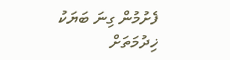ފެށުމުން ގިނަ ބަޔަކު ޚިދުމަތަށް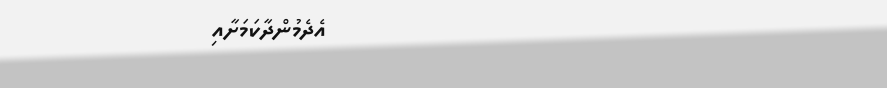އެދެމުންދާކަމަށާއި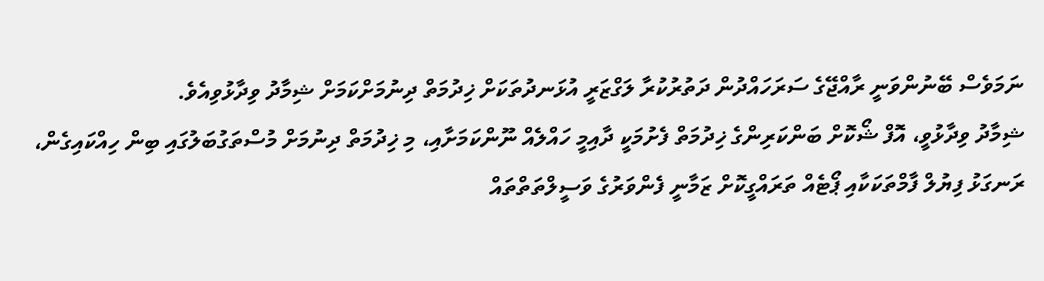ނަމަވެސް ބޭނުންވަނީ ރާއްޖޭގެ ސަރަހައްދުން ދަތުރުކުރާ ލަގްޒަރީ އުޅަނދުތަކަށް ޚިދުމަތް ދިނުމަށްކަމަށް ޝިމާދު ވިދާޅުވިއެވެ.
ޝިމާދު ވިދާޅުވީ، އޮފް ޝޯކޮށް ބަންކަރިންގެ ޚިދުމަތް ފެށުމަކީ ދާއިމީ ހައްލެއް ނޫންކަމަށާއި، މި ޚިދުމަތް ދިނުމަށް މުސްތަގުބަލުގައި ބިން ހިއްކައިގެން، ރަނގަޅު ފިޔުލް ފާމްތަކަކާއި ޕޯޓެއް ތަރައްގީކޮށް ޒަމާނީ ފެންވަރުގެ ވަސީލްތަތްތައް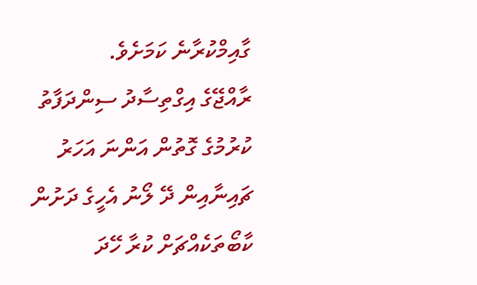ގާއިމްކުރާނެ ކަމަށެވެ.
ރާއްޖޭގެ އިގްތިސާދު ސިންދަފާތު ކުރުމުގެ ގޮތުން އަންނަ އަހަރު ޗައިނާއިން ދޭ ލޯނު އެހީގެ ދަށުން ކާބޯތަކެއްޗަށް ކުރާ ހޭދަ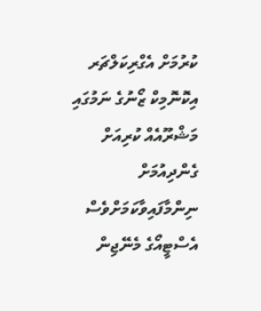ކުރުމަށް އެގްރިކަލްޗަރ އިކޮނޮމިކް ޒޯނުގެ ނަމުގައި މަޝްރޫއެއް ކުރިއަށް ގެންދިއުމަށް ނިންމާފައިވާކަމަށްވެސް އެސްޓީއޯގެ މެނޭޖިން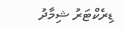ޑިރެކްޓަރު ޝިމާދު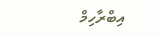އިބްރާހިމް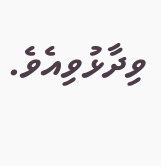ވިދާޅުވިއެވެ.